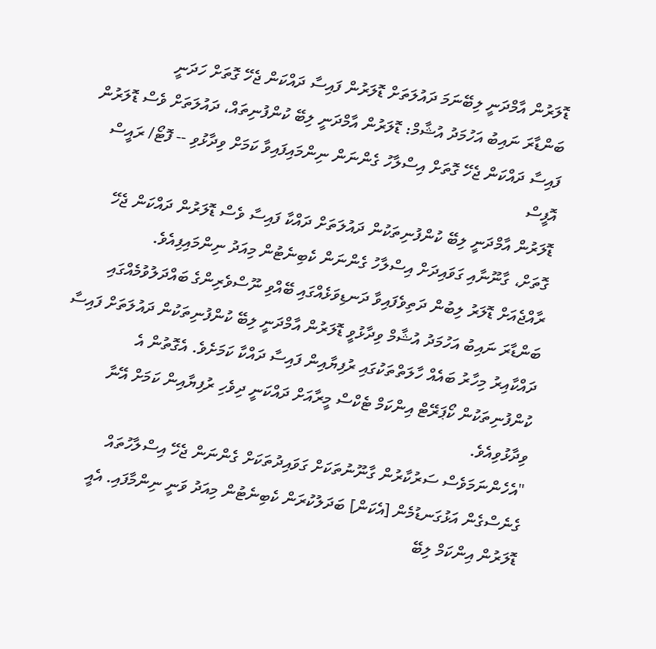ޑޮލަރުން އާމްދަނީ ލިބޭނަމަ ދައުލަތަށް ޑޮލަރުން ފައިސާ ދައްކަން ޖެހޭ ގޮތަށް ހަދަނީ
ބަންޑާރަ ނައިބު އަހުމަދު އުޝާމް: ޑޮލަރުން އާމްދަނީ ލިބޭ ކުންފުނިތައް، ދައުލަތަށް ވެސް ޑޮލަރުން ފައިސާ ދައްކަން ޖެހޭ ގޮތަށް އިސްލާހު ގެންނަން ނިންމައިފައިވާ ކަމަށް ވިދާޅުވި -- ފޮޓޯ/ ރައީސް އޮފީސް
ޑޮލަރުން އާމްދަނީ ލިބޭ ކުންފުނިތަކުން ދައުލަތަށް ދައްކާ ފައިސާ ވެސް ޑޮލަރުން ދައްކަން ޖެހޭ ގޮތަށް، ގާނޫނާއި ގަވައިދަށް އިސްލާހު ގެންނަން ކެބިނެޓުން މިއަދު ނިންމައިފިއެވެ.
ރާއްޖެއަށް ޑޮލަރު ލިބުން ދަތިވެފައިވާ ދަނޑިވަޅެއްގައި ބޭއްވި ނޫސްވެރިންގެ ބައްދަލުވުމެއްގައި ބަންޑާރަ ނައިބު އަހުމަދު އުޝާމް ވިދާޅުވީ ޑޮލަރުން އާމްދަނީ ލިބޭ ކުންފުނިތަކުން ދައުލަތަށް ފައިސާ ދައްކާއިރު މިހާރު ބައެއް ހާލަތްތަކުގައި ރުފިޔާއިން ފައިސާ ދައްކާ ކަމަށެވެ. އެގޮތުން އެ ކުންފުނިތަކުން ކޯޕަރޭޓް އިންކަމް ޓެކްސް މީރާއަށް ދައްކަނީ ދިވެހި ރުފިޔާއިން ކަމަށް އޭނާ ވިދާޅުވިއެވެ.
"އެހެންނަމަވެސް ސަރުކާރުން ގާނޫނުތަކަށް ގަވައިދުތަކަށް ގެންނަން ޖެހޭ އިސްލާހުތައް ގެނެސްގެން އަޅުގަނޑުމެން [އެކަން] ބަދަލުކުރަން ކެބިނެޓުން މިއަދު ވަނީ ނިންމާފައި. އެއީ ޑޮލަރުން އިންކަމް ލިބޭ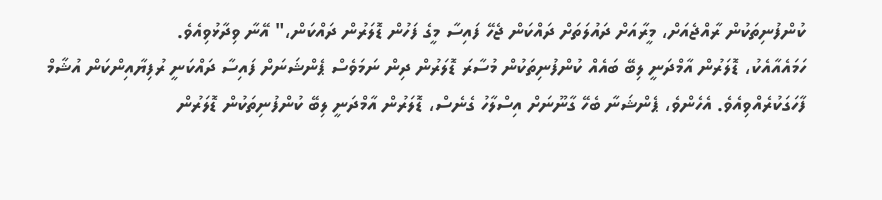ކުންފުނިތަކުން ރާއްޖެއަށް، މީރާއަށް ދައުލަތަށް ދައްކަން ޖެހޭ ފައިސާ މީގެ ފަހުން ޑޮލަރުން ދައްކަން،" އޭނާ ވިދާޅުވިއެވެ.
ހަމައެއާއެކު، ޑޮލަރުން އާމްދަނީ ލިބޭ ބައެއް ކުންފުނިތަކުން މުސާރަ ޑޮލަރުން ދިން ނަމަވެސް ޕެންޝަނަށް ފައިސާ ދައްކަނީ ރުފިޔާއިންކަން އުޝާމް ފާހަގަކުރެއްވިއެވެ. އެހެންވެ، ޕެންޝަނާ ބެހޭ ގާނޫނަށް އިސްލާހު ގެނެސް، ޑޮލަރުން އާމްދަނީ ލިބޭ ކުންފުނިތަކުން ޑޮލަރުން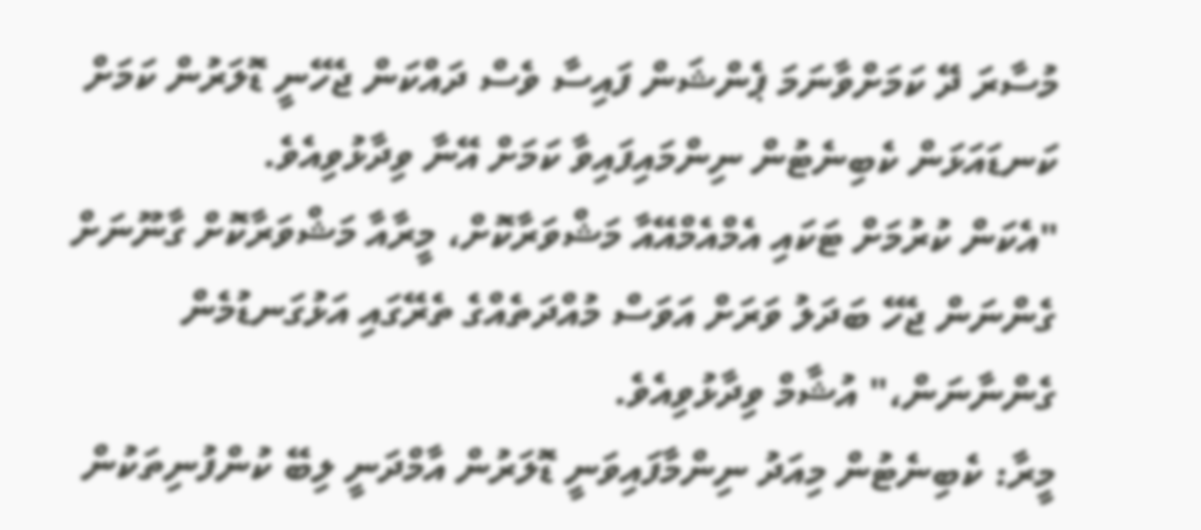މުސާރަ ދޭ ކަމަށްވާނަމަ ޕެންޝަން ފައިސާ ވެސް ދައްކަން ޖެހޭނީ ޑޮލަރުން ކަމަށް ކަނޑައަޅަން ކެބިނެޓުން ނިންމައިފައިވާ ކަމަށް އޭނާ ވިދާޅުވިއެވެ.
"އެކަން ކުރުމަށް ޓަކައި އެމްއެމްއޭއާ މަޝްވަރާކޮށް، މީރާއާ މަޝްވަރާކޮށް ގާނޫނަށް ގެންނަން ޖެހޭ ބަދަލު ވަރަށް އަވަސް މުއްދަތެއްގެ ތެރޭގައި އަޅުގަނޑުމެން ގެންނާނަން،" އުޝާމް ވިދާޅުވިއެވެ.
މީރާ: ކެބިނެޓުން މިއަދު ނިންމާފައިވަނީ ޑޮލަރުން އާމްދަނީ ލިބޭ ކުންފުނިތަކުން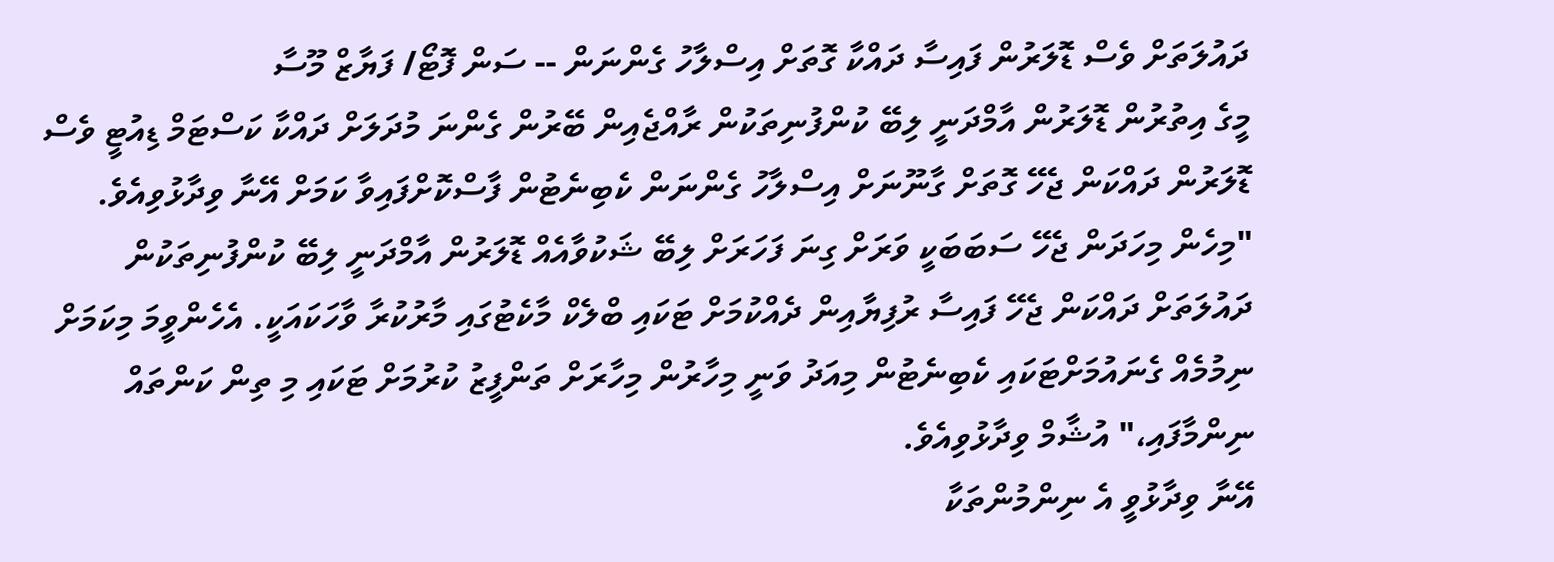ދައުލަތަށް ވެސް ޑޮލަރުން ފައިސާ ދައްކާ ގޮތަށް އިސްލާހު ގެންނަން -- ސަން ފޮޓޯ/ ފަޔާޒް މޫސާ
މީގެ އިތުރުން ޑޮލަރުން އާމްދަނީ ލިބޭ ކުންފުނިތަކުން ރާއްޖެއިން ބޭރުން ގެންނަ މުދަލަށް ދައްކާ ކަސްޓަމް ޑިއުޓީ ވެސް ޑޮލަރުން ދައްކަން ޖެހޭ ގޮތަށް ގާނޫނަށް އިސްލާހު ގެންނަން ކެބިނެޓުން ފާސްކޮށްފައިވާ ކަމަށް އޭނާ ވިދާޅުވިއެވެ.
"މިހެން މިހަދަން ޖެހޭ ސަބަބަކީ ވަރަށް ގިނަ ފަހަރަށް ލިބޭ ޝަކުވާއެއް ޑޮލަރުން އާމްދަނީ ލިބޭ ކުންފުނިތަކުން ދައުލަތަށް ދައްކަން ޖެހޭ ފައިސާ ރުފިޔާއިން ދެއްކުމަށް ޓަކައި ބްލެކް މާކެޓުގައި މާރުކުރާ ވާހަކައަކީ. އެހެންވީމަ މިކަމަށް ނިމުމެއް ގެނައުމަށްޓަކައި ކެބިނެޓުން މިއަދު ވަނީ މިހާރުން މިހާރަށް ތަންފީޒު ކުރުމަށް ޓަކައި މި ތިން ކަންތައް ނިންމާފައި،" އުޝާމް ވިދާޅުވިއެވެ.
އޭނާ ވިދާޅުވީ އެ ނިންމުންތަކާ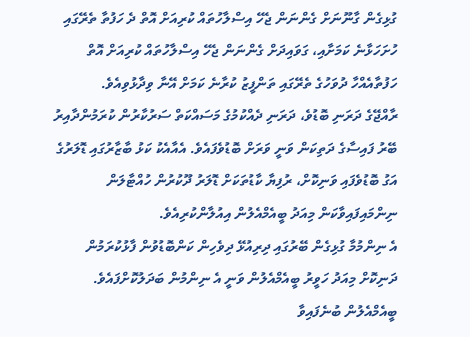ގުޅިގެން ގާނޫނަށް ގެންނަން ޖެހޭ އިސްލާހުތައް ކުރިއަށް އޮތް ދެ ހަފުތާ ތެރޭގައި ހުށަހަޅާނެ ކަމަށާއި، ގަވައިދަށް ގެންނަން ޖެހޭ އިސްލާހުތައް ކުރިއަށް އޮތް ހަފުތާއެއްހާ ދުވަހުގެ ތެރޭގައި ތަންފީޒު ކުރާނެ ކަމަށް އޭނާ ވިދާޅުވިއެވެ.
ރާއްޖޭގެ ދަރަނި ބޮޑުވެ، ދަރަނި ދެއްކުމުގެ މަސައްކަތް ސަރުކާރުން ކުރަމުންދާއިރު ބޭރު ފައިސާގެ ދަތިކަން ވަނީ ވަރަށް ބޮޑުވެފައެވެ. އެއާއެކު ކަޅު ބާޒާރުގައި ޑޮލަރުގެ އަގު ބޮޑުވެފައި ވަނިކޮށް، ރުފިޔާ ކާޑުތަކަށް ޑޮލަރު ދޫކުރުން ހުއްޓާލަން ނިންމައިފައިވާކަން މިއަދު ބީއެމްއެލުން އިއުލާންކުރިއެވެ.
އެ ނިންމުމާ ގުޅިގެން ބޭރުގައި ދިރިއުޅޭ ދިވެހިން ކަންބޮޑުވުން ފާޅުކުރަމުން ދަނިކޮށް މިއަދު ހަވީރު ބީއެމްއެލުން ވަނީ އެ ނިންމުން ބަދަލުކޮށްފައެވެ.
ބީއެމްއެލުން ބުނެފައިވާ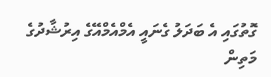ގޮތުގައި އެ ބަދަލު ގެނައީ އެމްއެމްއޭގެ އިރުޝާދުގެ މަތިން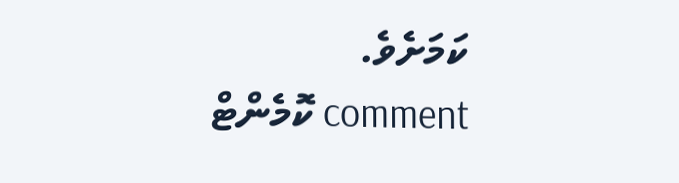ކަމަށެވެ.
comment ކޮމެންޓް